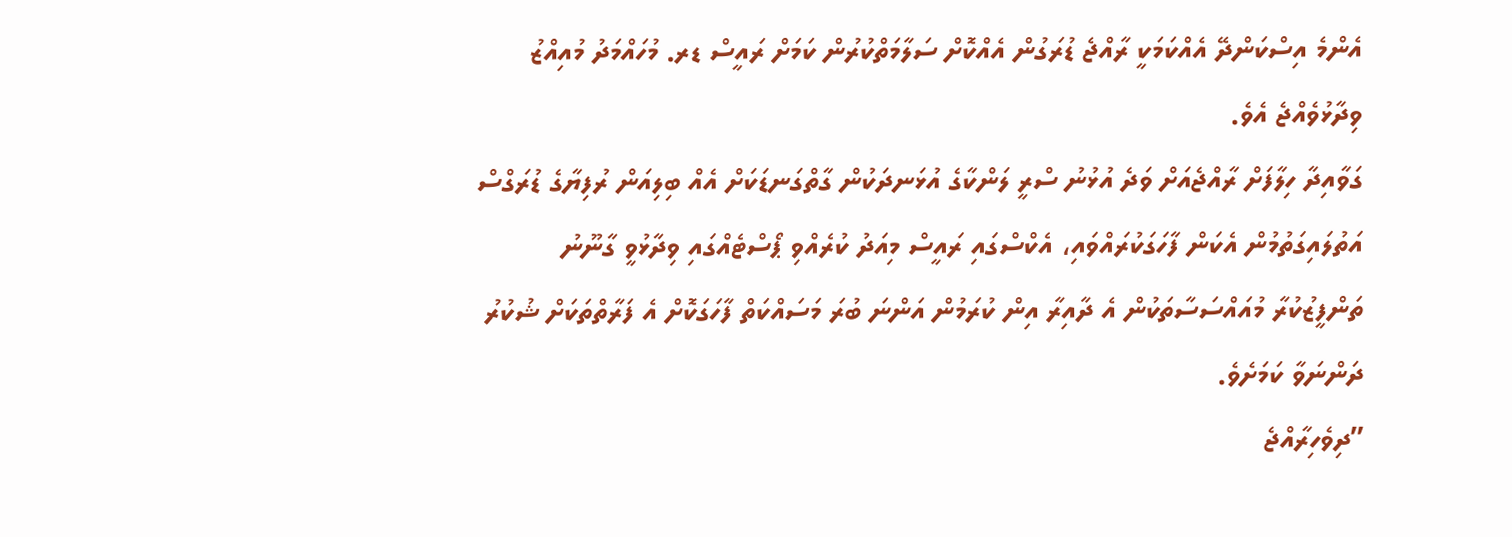އެންމެ އިސްކަންދޭ އެއްކަމަކީ ރާއްޖެ ޑުރަގުން އެއްކޮށް ސަލާމަތްކުރުން ކަމަށް ރައީސް ޑރ. މުހައްމަދު މުއިއްޒު ވިދާޅުވެއްޖެ އެވެ.
ގަވާއިދާ ހިލާފަށް ރާއްޖެއަށް ވަދެ އުޅުނު ސްރީ ލަންކާގެ އުޅަނދަކުން ގާތްގަނޑަކަށް އެއް ބިލިއަން ރުފިޔާގެ ޑުރަގްސް އަތުލައިގަތުމުން އެކަން ފާހަގަކުރައްވައި، އެކްސްގައި ރައީސް މިއަދު ކުރެއްވި ޕޯސްޓެއްގައި ވިދާޅުވީ ގާނޫނު ތަންފީޒުކުރާ މުއައްސަސާތަކުން އެ ދާއިރާ އިން ކުރަމުން އަންނަ ބުރަ މަސައްކަތް ފާހަގަކޮށް އެ ފަރާތްތަކަށް ޝުކުރު ދަންނަވާ ކަމަށެވެ.
”ދިވެހިރާއްޖެ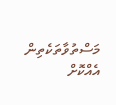މަސްތުވާތަކެތިން އެއްކޮށް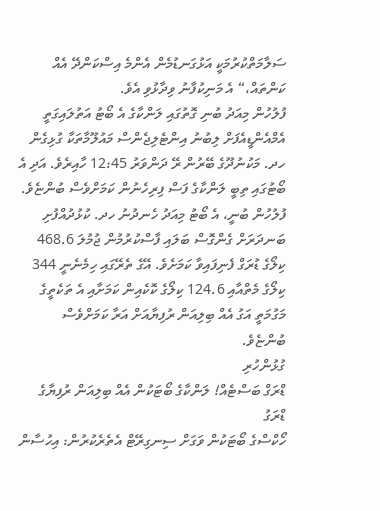ސަލާމަތްކުރުމަކީ އަޅުގަނޑުމެން އެންމެ އިސްކަންދޭ އެއް ކަންތައް،“ އެ މަނިކުފާނު ވިދާޅުވި އެވެ.
ފުލުހުން މިއަދު ބުނި ގޮތުގައި ލަންކާގެ އެ ބޯޓު އަތުލައިގަތީ އެމްއެންޑީއެފަށް ލިބުނު އިންޓެލިޖެންސް މައުލޫމާތަކާ ގުޅިގެން ހދ. މަކުނުދޫގެ ބޭރުން ރޭ ދަންވަރު 12:45 ހާއިރެވެ. އަދި އެ ބޯޓުގައި ތިބީ ލަންކާގެ ފަސް ފިރިހެނުން ކަމަށްވެސް ބުންޏެވެ.
ފުލުހުން ބުނީ، އެ ބޯޓު މިއަދު ހެނދުނު ހދ. ކުޅުދުއްފުށި ބަނދަރަށް ގެންގޮސް ބަލައި ފާސްކުރުމުން ޖުމުލަ 468.6 ކިލޯގެ ޑުރަގް ފެނިފައިވާ ކަމަށެވެ. އޭގެ ތެރޭގައި ހިމެނެނީ 344 ކިލޯގެ މެތްއާއި 124.6 ކިލޯގެ ކޮކެއިން ކަމަށާއި އެ ތަކެތީގެ މަގުމަތީ އަގު އެއް ބިލިއަން ރުފިޔާއަށް އަރާ ކަމަށްވެސް ބުންޏެވެ.
ގުޅުންހުރި
ޑްރަގް ބަސްޓެއް! ލަންކާގެ ބޯޓަކުން އެއް ބިލިއަން ރުފިޔާގެ ޑްރަގު
ހޯކްސްގެ ބޯޓަކުން ވަގަށް ސިނގިރޭޓް އެތެރެކުރުން: އިހުސާން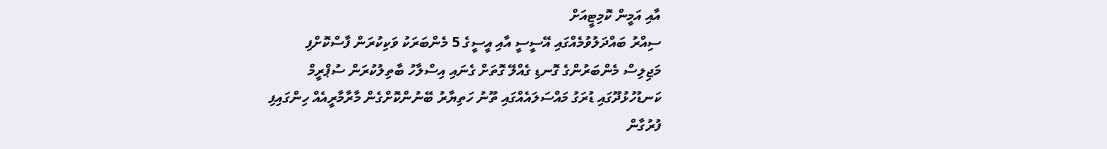އާއި އަމީން ކޮމިޓީއަށް
ސިއްރު ބައްދަލުވުމެއްގައި އޭސީސީ އާއި އީސީގެ 5 މެންބަރަކު ވަކިކުރަން ފާސްކޮށްފި
މަޖިލިސް މެންބަރުންގެ ގޮނޑި ގެއްލޭ ގޮތަށް ގެނައި އިސްލާހު ބާތިލުކުރަން ސުޕްރީމް
ކަނޑުހުޅުދޫގައި ޑުރަގު މައްސަލައެއްގައި ތޫނު ހަތިޔާރު ބޭނުންކޮށްގެން މާރާމާރީއެއް ހިންގައިފި
ފުރުގާން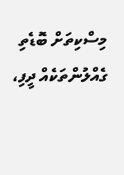މިސްކިތަށް ބޮޑެތި ގެއްލުންތަކެއް ދީފި،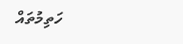ހަތިމުތައް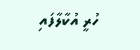ހުރީ އުކާލާފައި